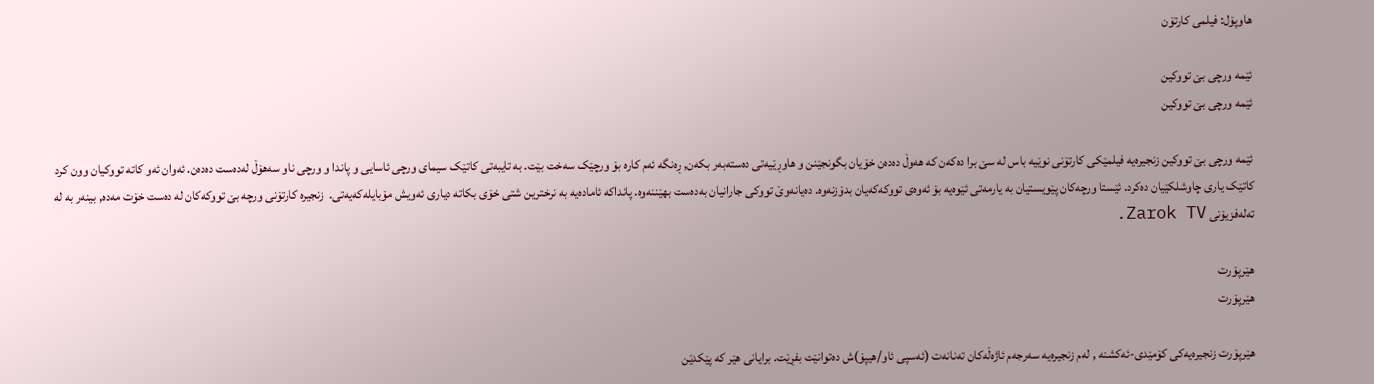هاوپۆل: فیلمی کارتۆن

ئێمە ورچی بێ تووکین
ئێمە ورچی بێ تووکین

ئێمە ورچی بێ تووکین زنجیرەیە فیلمێکی کارتۆنی نوێیە باس لە سێ برا دەکەن کە هەوڵ دەدەن خۆیان بگونجێنن و هاوڕێیەتی دەستەبەر بکەن, ڕەنگە ئەم کارە بۆ ورچێک سەخت بێت. بە تایبەتی کاتێک سیمای ورچی ئاسایی و پاندا و ورچی ناو سەهۆڵ لەدەست دەدەن. ئەوان ئەو کاتە تووکیان وون کرد کاتێک یاری چاوشلکێیان دەکرد. ئێستا ورچەکان پێویستیان بە یارمەتی ئێوەیە بۆ ئەوەی تووکەکەیان بدۆزنەوە. دەیانەوێ تووکی جارانیان بەدەست بهێننەوە. پانداکە ئامادەیە بە نرخترین شتی خۆی بکاتە دیاری ئەویش مۆبایلەکەیەتی.  زنجیرە کارتۆنی ورچە بێ تووکەکان لە دەست خۆت مەدە, بینەر بە لە تەلەفزیۆنی Zarok TV.

هێرپۆرت
هێرپۆرت

هێرپۆرت زنجیرەیەکی کۆمێدی-ئەکشنە , لەم زنجیرەیە سەرجەم ئاژەڵەکان تەنانەت (ئەسپی ئاو/هیپۆ)ش دەتوانێت بفڕێت. برایانی هێر کە پێکدێن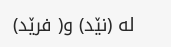لە (نێد) و( فرێد)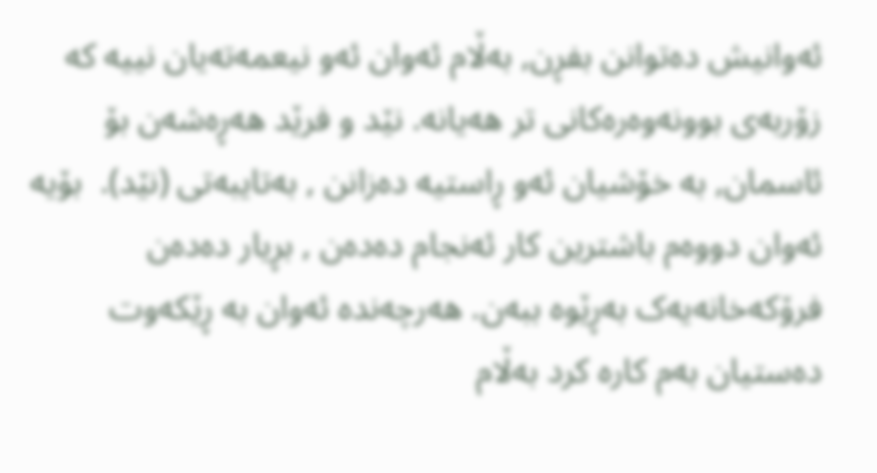ئەوانیش دەتوانن بفڕن, بەڵام ئەوان ئەو نیعمەتەیان نییە کە زۆربەی بوونەوەرەکانی تر هەیانە. نێد و فرێد هەڕەشەن بۆ ئاسمان, بە خۆشیان ئەو ڕاستیە دەزانن , بەتایبەتی (نێد).  بۆیە ئەوان دووەم باشترین کار ئەنجام دەدەن , بڕیار دەدەن فرۆکەخانەیەک بەڕێوە ببەن. هەرچەندە ئەوان بە ڕێکەوت دەستیان بەم کارە کرد بەڵام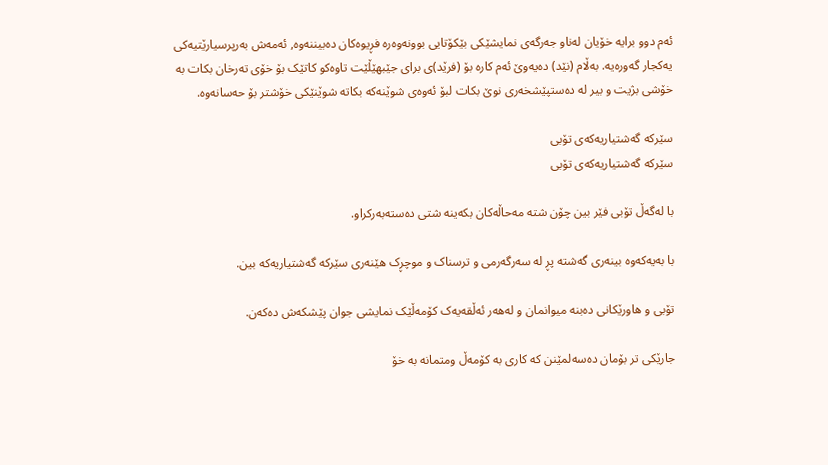ئەم دوو برایە خۆیان لەناو جەرگەی نمایشێکی بێکۆتایی بوونەوەرە فڕیوەکان دەبیننەوە, ئەمەش بەرپرسیارێتیەکی یەکجار گەورەیە. بەڵام (نێد) دەیەوێ ئەم کارە بۆ (فرێد)ی برای جێبهێڵێت تاوەکو کاتێک بۆ خۆی تەرخان بکات بە خۆشی بژیت و بیر لە دەستپێشخەری نوێ بکات لبۆ ئەوەی شوێنەکە بکاتە شوێنێکی خۆشتر بۆ حەسانەوە.

سێرکە گەشتیاریەکەی تۆبی
سێرکە گەشتیاریەکەی تۆبی

با لەگەڵ تۆبی فێر بین چۆن شتە مەحاڵەکان بکەینە شتی دەستەبەرکراو.

با بەیەکەوە بینەری گەشتە پڕ لە سەرگەرمی و ترسناک و موچڕک هێنەری سێرکە گەشتیاریەکە بین.

تۆبی و هاورێکانی دەبنە میوانمان و لەهەر ئەڵقەیەک کۆمەڵێک نمایشی جوان پێشکەش دەکەن.

جارێکی تر بۆمان دەسەلمێنن کە کاری بە کۆمەڵ ومتمانە بە خۆ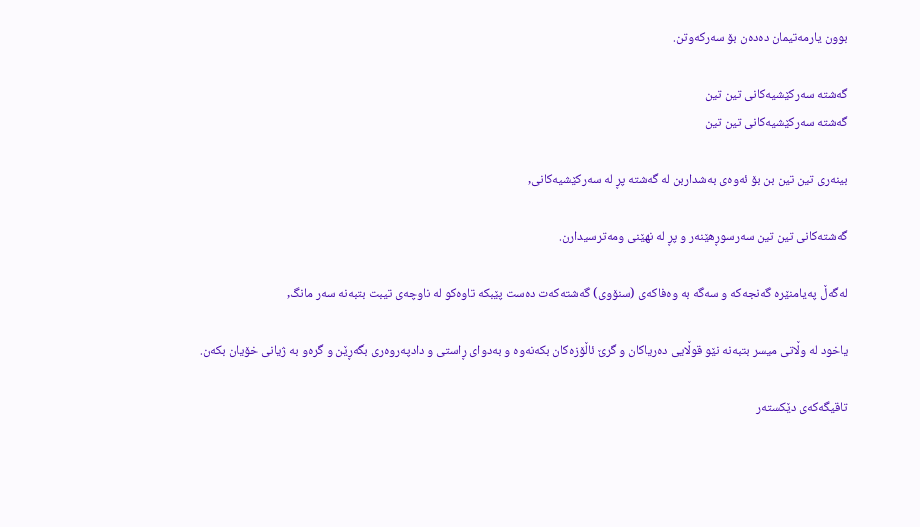بوون یارمەتیمان دەدەن بۆ سەرکەوتن.

گەشتە سەرکێشیەکانی تین تین
گەشتە سەرکێشیەکانی تین تین

بینەری تین تین بن بۆ ئەوەی بەشداربن لە گەشتە پڕ لە سەرکێشیەکانی,

گەشتەکانی تین تین سەرسوڕهێنەر و پڕ لە نهێنی ومەترسیدارن.

لەگەڵ پەیامنێرە گەنجەکە و سەگە بە وەفاکەی (سنۆوی) گەشتەکەت دەست پێبکە تاوەکو لە ناوچەی تیبت بتبەنە سەر مانگ,

یاخود لە وڵاتی میسر بتبەنە نێو قوڵایی دەریاکان و گرێ ئاڵۆزەکان بکەنەوە و بەدوای ڕاستی و دادپەروەری بگەڕێن و گرەو بە ژیانی خۆیان بکەن.

تاقیگەکەی دێکستەر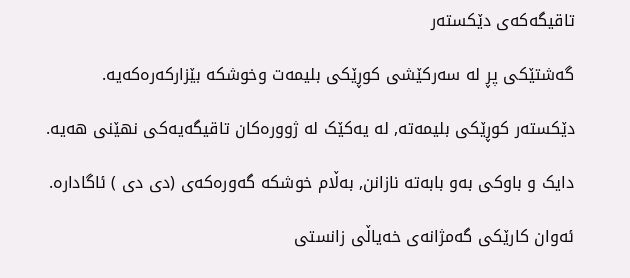تاقیگەکەی دێکستەر

گەشتێکی پڕ لە سەرکێشی کوڕێکی بلیمەت وخوشکە بێزارکەرەکەیە.

دێکستەر کوڕێکی بلیمەتە, لە یەکێک لە ژوورەکان تاقیگەیەکی نهێنی هەیە.

دایک و باوکی بەو بابەتە نازانن, بەڵام خوشکە گەورەکەی (دی دی ) ئاگادارە.

ئەوان کارێکی گەمژانەی خەیاڵی زانستی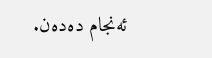ئەنجام دەدەن.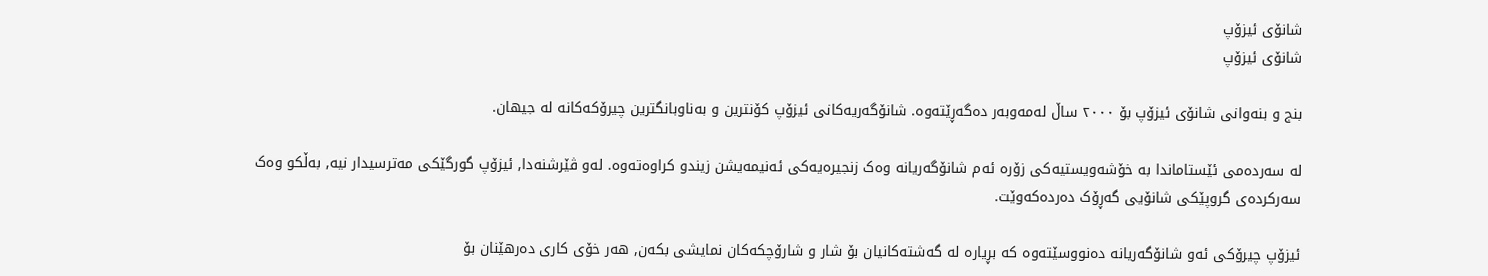شانۆی ئیزۆپ
شانۆی ئیزۆپ

بنج و بنەوانی شانۆی ئیزۆپ بۆ ٢٠٠٠ ساڵ لەمەوبەر دەگەڕێتەوە. شانۆگەریەکانی ئیزۆپ کۆنترین و بەناوبانگترین چیرۆکەکانە لە جیهان.

لە سەردەمی ئێستاماندا بە خۆشەویستیەکی زۆرە ئەم شانۆگەریانە وەک زنجیرەیەکی ئەنیمەیشن زیندو کراوەتەوە. لەو ڤێرشنەدا, ئیزۆپ گورگێکی مەترسیدار نیە, بەڵکو وەک سەرکردەی گروپێکی شانۆیی گەڕۆک دەردەکەوێت.

ئیزۆپ چیرۆکی ئەو شانۆگەریانە دەنووسێتەوە کە بڕیارە لە گەشتەکانیان بۆ شار و شارۆچکەکان نمایشی بکەن, هەر خۆی کاری دەرهێنان بۆ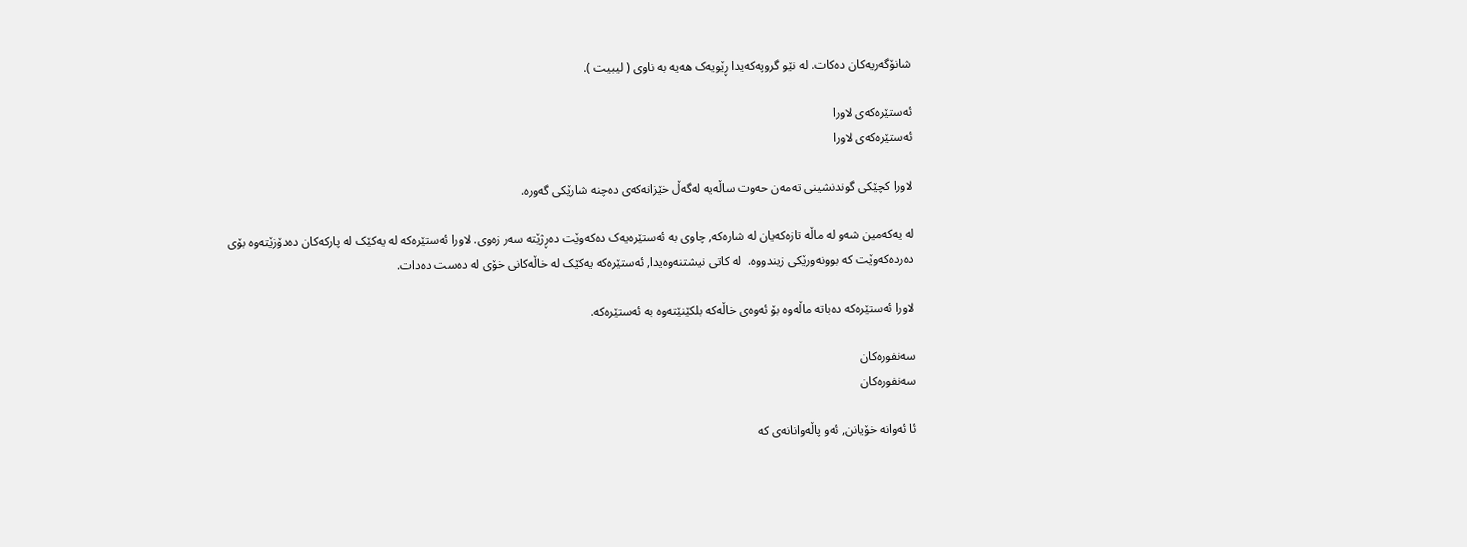شانۆگەریەکان دەکات. لە نێو گروپەکەیدا ڕێویەک هەیە بە ناوی ( لیبیت ).

ئەستێرەکەی لاورا
ئەستێرەکەی لاورا

لاورا کچێکی گوندنشینی تەمەن حەوت ساڵەیە لەگەڵ خێزانەکەی دەچنە شارێکی گەورە.

لە یەکەمین شەو لە ماڵە تازەکەیان لە شارەکە, چاوی بە ئەستێرەیەک دەکەوێت دەڕژێتە سەر زەوی. لاورا ئەستێرەکە لە یەکێک لە پارکەکان دەدۆزێتەوە بۆی دەردەکەوێت کە بوونەورێکی زیندووە.  لە کاتی نیشتنەوەیدا, ئەستێرەکە یەکێک لە خاڵەکانی خۆی لە دەست دەدات.

لاورا ئەستێرەکە دەباتە ماڵەوە بۆ ئەوەی خاڵەکە بلکێنێتەوە بە ئەستێرەکە.

سەنفورەکان
سەنفورەکان

ئا ئەوانە خۆیانن, ئەو پاڵەوانانەی کە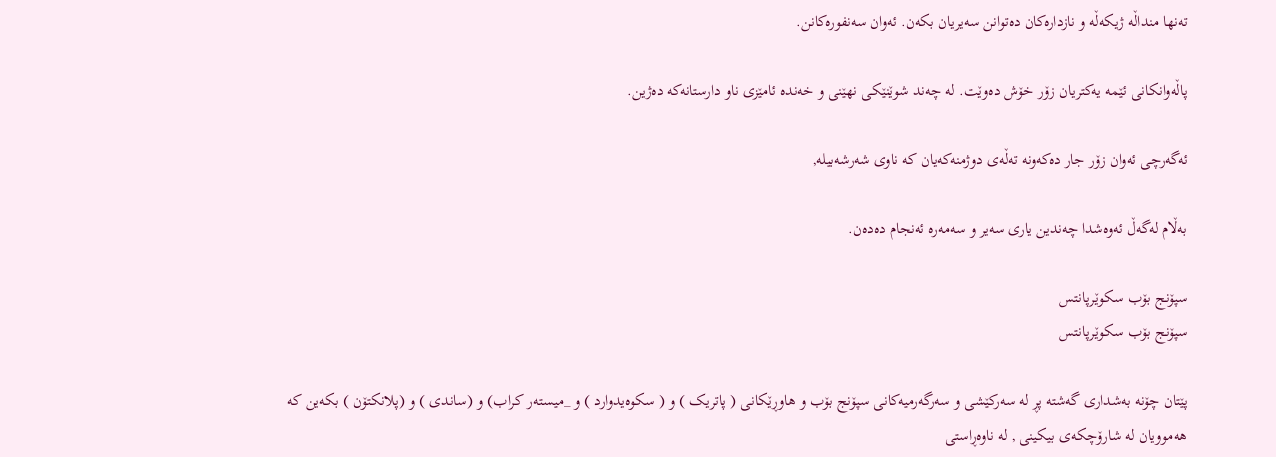تەنها منداڵە ژیکەڵە و نازدارەکان دەتوانن سەیریان بکەن. ئەوان سەنفورەکانن.

پاڵەوانکانی ئێمە یەکتریان زۆر خۆش دەوێت. لە چەند شوێنێکی نهێنی و خەندە ئامێزی ناو دارستانەکە دەژین.

ئەگەرچی ئەوان زۆر جار دەکەونە تەڵەی دوژمنەکەیان کە ناوی شەرشەبیلە,

بەڵام لەگەڵ ئەوەشدا چەندین یاری سەیر و سەمەرە ئەنجام دەدەن.

سپۆنج بۆب سکوێرپانتس
سپۆنج بۆب سکوێرپانتس

پێتان چۆنە بەشداری گەشتە پڕ لە سەرکێشی و سەرگەرمیەکانی سپۆنج بۆب و هاوڕێکانی ( پاتریک ) و ( سکوەیدوارد ) و _میستەر کراب) و (ساندی ) و (پلانکتۆن ) بکەین کە هەموویان لە شارۆچکەی بیکینی , لە ناوەڕاستی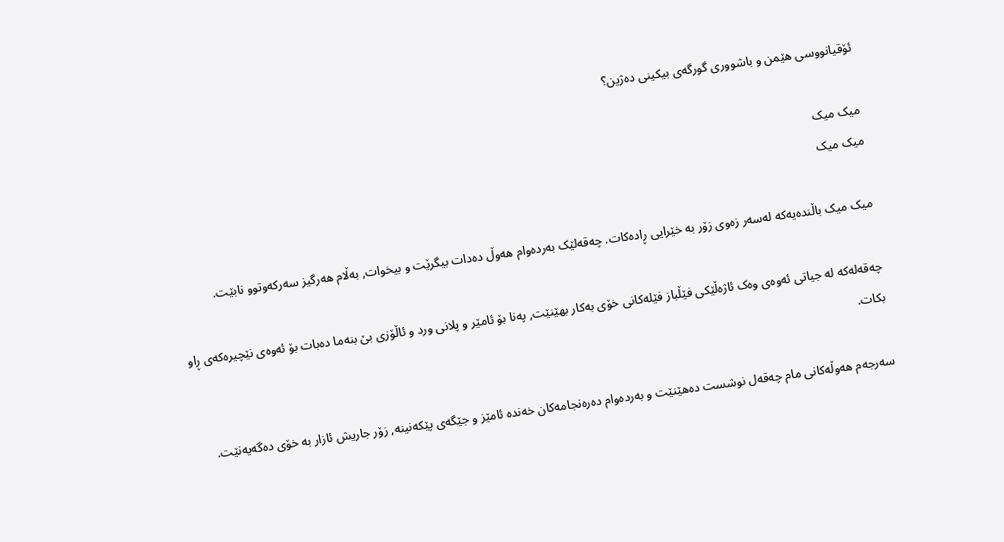ئۆقیانووسی هێمن و باشووری گورگەی بیکینی دەژین؟

میک میک
میک میک

میک میک باڵندەیەکە لەسەر زەوی زۆر بە خێرایی ڕادەکات. چەقەلێک بەردەوام هەوڵ دەدات بیگرێت و بیخوات, بەڵام هەرگیز سەرکەوتوو نابێت.

چەقەلەکە لە جیاتی ئەوەی وەک ئاژەڵێکی فێڵباز فێلەکانی خۆی بەکار بهێنێت, پەنا بۆ ئامێر و پلانی ورد و ئاڵۆزی بێ بنەما دەبات بۆ ئەوەی نێچیرەکەی ڕاو بکات.

سەرجەم هەوڵەکانی مام چەقەل نوشست دەهێنێت و بەردەوام دەرەنجامەکان خەندە ئامێز و جێگەی پێکەنینە, زۆر جاریش ئازار بە خۆی دەگەیەنێت.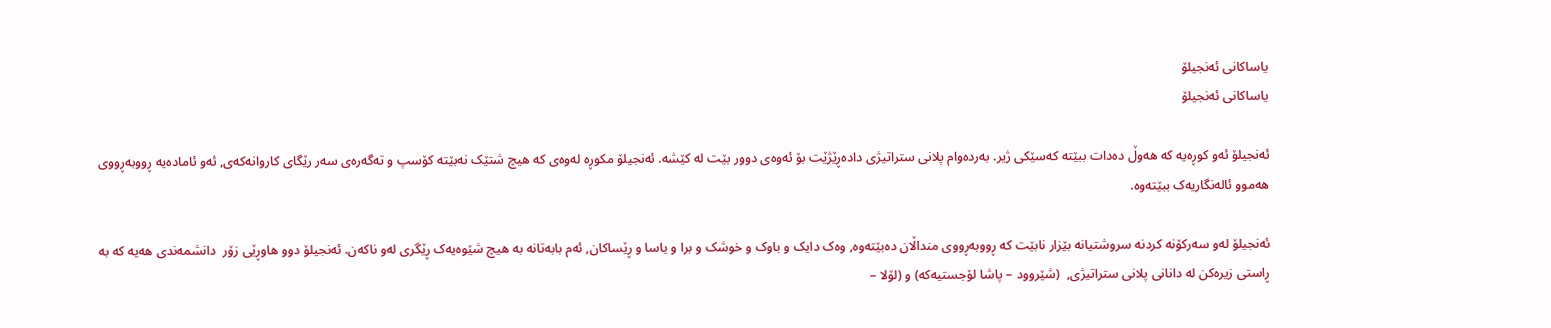یاساکانی ئەنجیلۆ
یاساکانی ئەنجیلۆ

ئەنجیلۆ ئەو کوڕەیە کە هەوڵ دەدات ببێتە کەسێکی ژیر. بەردەوام پلانی ستراتیژی دادەڕێژێت بۆ ئەوەی دوور بێت لە کێشە. ئەنجیلۆ مکوڕە لەوەی کە هیچ شتێک نەبێتە کۆسپ و تەگەرەی سەر رێگای کاروانەکەی, ئەو ئامادەیە ڕووبەڕووی هەموو ئالەنگاریەک ببێتەوە.

ئەنجیلۆ لەو سەرکۆنە کردنە سروشتیانە بێزار نابێت کە ڕووبەڕووی منداڵان دەبێتەوە, وەک دایک و باوک و خوشک و برا و یاسا و ڕێساکان, ئەم بابەتانە بە هیچ شێوەیەک ڕێگری لەو ناکەن. ئەنجیلۆ دوو هاوڕێی زۆر  دانشمەندی هەیە کە بە ڕاستی زیرەکن لە دانانی پلانی ستراتیژی,  (شێروود – پاشا لۆجستیەکە) و (لۆلا –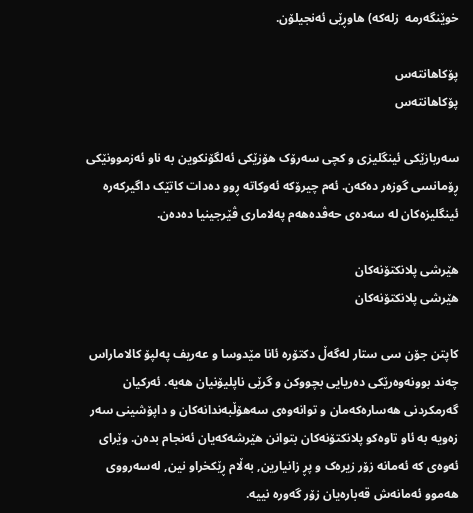خوێنگەرمە  زلەکە) هاوڕێی ئەنجیلۆن.

پۆکاهانتەس
پۆکاهانتەس

سەربازێکی ئینگلیزی و کچی سەرۆک هۆزێکی ئەلگۆنکوین بە ناو ئەزموونێکی ڕۆمانسی گوزەر دەکەن. ئەم چیرۆکە ئەوکاتە ڕوو دەدات کاتێک داگیرکەرە ئینگلیزەکان لە سەدەی حەڤدەهەم پەلاماری ڤێرجینیا دەدەن.

هێرشی پلانکتۆنەکان
هێرشی پلانکتۆنەکان

کاپتن جۆن سی ستار لەگەڵ دکتۆرە ئانا مێدوسا و عەریف پەلپۆ کالاماراس چەند بوونەوەرێکی دەریایی بچووکن و گرێی ناپلیۆنیان هەیە. ئەرکیان گەرمکردنی هەسارەکەمان و توانەوەی سەهۆڵبەندانەکان و داپۆشینی سەر زەویە بە ئاو تاوەکو پلانکتۆنەکان بتوانن هێرشەکەیان ئەنجام بدەن. وێرای ئەوەی کە ئەمانە زۆر زیرەک و پڕ زانیارین, بەڵام ڕێکخراو نین, لەسەرووی هەموو ئەمانەش قەبارەیان زۆر گەورە نییە.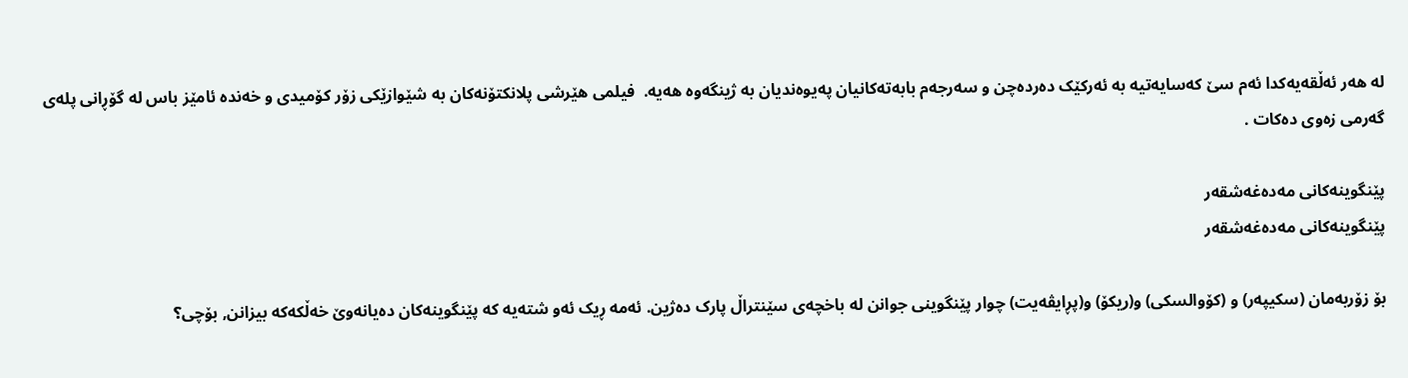لە هەر ئەڵقەیەکدا ئەم سێ کەسایەتیە بە ئەرکێک دەردەچن و سەرجەم بابەتەکانیان پەیوەندیان بە ژینگەوە هەیە.  فیلمی هێرشی پلانکتۆنەکان بە شێوازێکی زۆر کۆمیدی و خەندە ئامێز باس لە گۆڕانی پلەی گەرمی زەوی دەکات .

پێنگوینەکانی مەدەغەشقەر
پێنگوینەکانی مەدەغەشقەر

بۆ زۆربەمان (سکیپەر) و (کۆوالسکی) و(ریکۆ) و(پڕایڤەیت) چوار پێنگوینی جوانن لە باخچەی سێنتراڵ پارک دەژین. ئەمە ڕیک ئەو شتەیە کە پێنگوینەکان دەیانەوێ خەڵکەکە بیزانن, بۆچی؟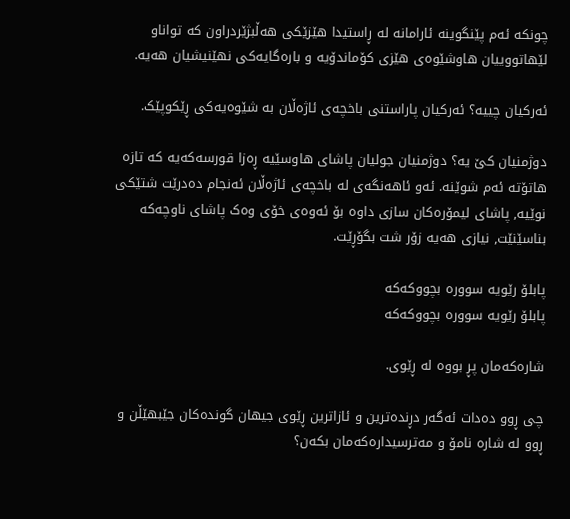چونکە ئەم پێنگوینە ئارامانە لە ڕاستیدا هێزێکی هەڵبژێردراون کە تواناو لێهاتووییان هاوشێوەی هێزی کۆماندۆیە و بارەگایەکی نهێنیشیان هەیە.

ئەرکیان چییە؟ ئەرکیان پاراستنی باخچەی ئاژەڵان بە شێوەیەکی ڕێکوپێک.

دوژمنیان کێ یە؟ دوژمنیان جولیان پاشای هاوسێیە ڕەزا قورسەکەیە کە تازە  هاتۆتە ئەم شوێنە. ئەو ئاهەنگەی لە باخچەی ئاژەڵان ئەنجام دەدرێت شتێکی نوێیە, پاشای لیمۆرەکان سازی داوە بۆ ئەوەی خۆی وەک پاشای ناوچەکە بناسێنێت, نیازی هەیە زۆر شت بگۆڕێت.

پابلۆ رێویە سوورە بچووکەکە
پابلۆ رێویە سوورە بچووکەکە

شارەکەمان پڕ بووە لە ڕێوی.

چی ڕوو دەدات ئەگەر دڕندەترین و ئازاترین ڕێوی جیهان گوندەکان جێبهێڵن و ڕوو لە شارە نامۆ و مەترسیدارەکەمان بکەن؟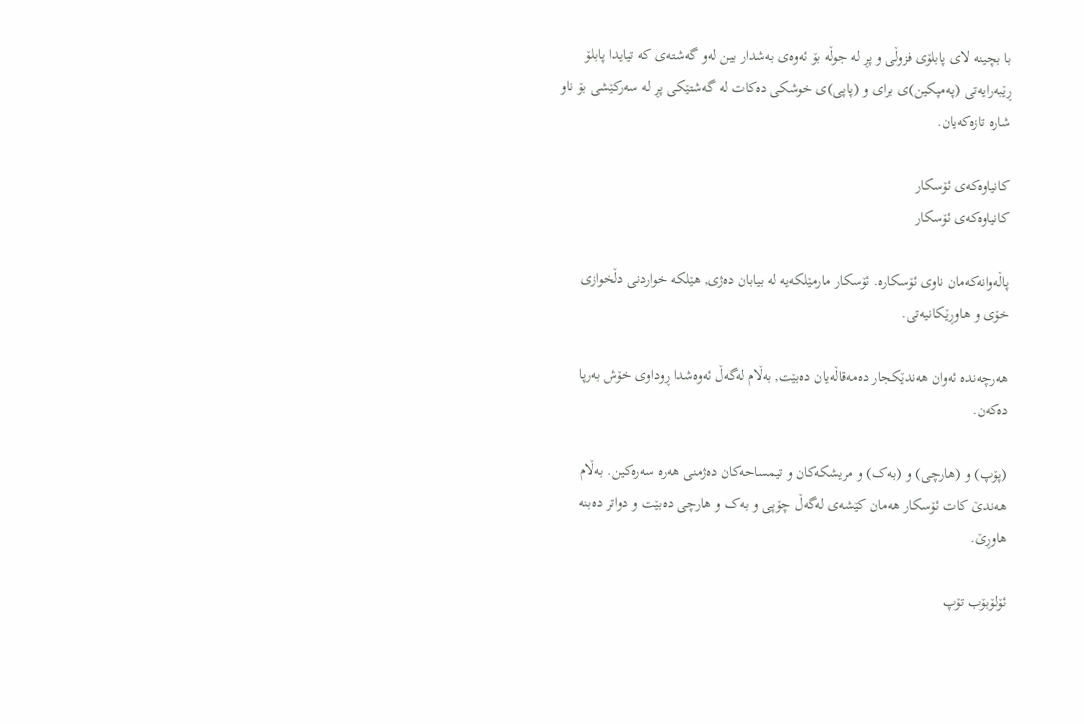با بچینە لای پابلۆی فزوڵی و پڕ لە جوڵە بۆ ئەوەی بەشدار بین لەو گەشتەی کە تیایدا پابلۆ  ڕێبەرایەتی (پەمپکین)ی برای و (پاپی)ی خوشکی دەکات لە گەشتێکی پڕ لە سەرکێشی بۆ ناو شارە تازەکەیان.

کانیاوەکەی ئۆسکار
کانیاوەکەی ئۆسکار

پاڵەوانەکەمان ناوی ئۆسکارە. ئۆسکار مارمێلکەیە لە بیابان دەژی, هێلکە خواردنی دڵخوازی خۆی و هاوڕێکانیەتی.

هەرچەندە ئەوان هەندێکجار دەمەقاڵەیان دەبێت, بەڵام لەگەڵ ئەوەشدا ڕوداوی خۆش بەرپا دەکەن.

(پۆپ) و (هارچی) و (بەک) و مریشکەکان و تیمساحەکان دەژمنی هەرە سەرەکین. بەڵام هەندێ کات ئۆسکار هەمان کێشەی لەگەڵ چۆپی و بەک و هارچی دەبێت و دواتر دەبنە هاوڕێ.

ئۆلۆبۆب تۆپ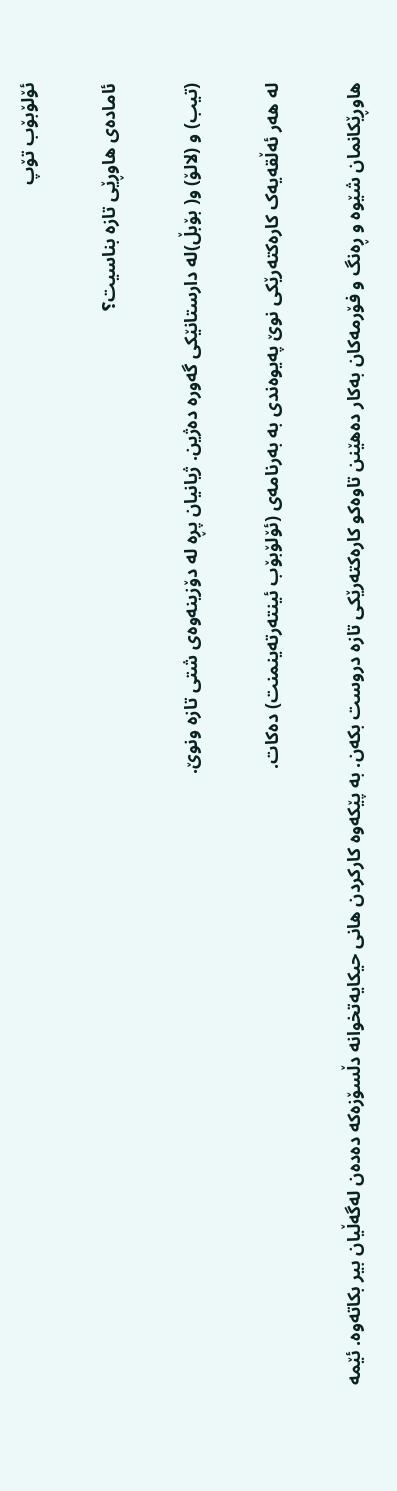ئۆلۆبۆب تۆپ

ئامادەی هاوڕێی تازە بناسیت؟

(تیب) و (لالۆ) و( بۆبڵ)لە دارستانێکی گەورە دەژین. ژیانیان پڕە لە دۆزینەوەی شتی تازە ونوێ.

لە هەر ئەڵقەیەک کارەکتەرێکی نوێ پەیوەندی بە بەرنامەی (ئۆلۆبۆب ئینتەرتەینمنت) دەکات.

هاوڕێکانمان شێوە و ڕەنگ و فۆرمەکان بەکار دەهێنن تاوەکو کارەکتەرێکی تازە دروست بکەن. بە پێکەوە کارکردن هانی حیکایەتخوانە دڵسۆزەکە دەدەن لەگەڵیان بیر بکاتەوە. ئێمە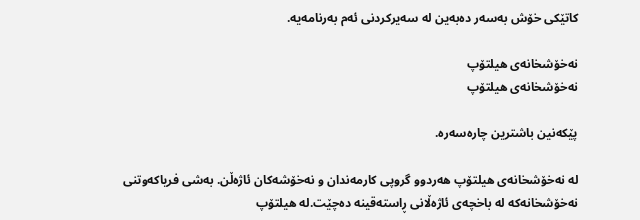کاتێکی خۆش بەسەر دەبەین لە سەیرکردنی ئەم بەرنامەیە.

نەخۆشخانەی هیلتۆپ
نەخۆشخانەی هیلتۆپ

پێکەنین باشترین چارەسەرە.

لە نەخۆشخانەی هیلتۆپ هەردوو گروپی کارمەندان و نەخۆشەکان ئاژەڵن. بەشی فریاکەوتنی نەخۆشخانەکە لە باخچەی ئاژەڵانی ڕاستەقینە دەچێت.لە هیلتۆپ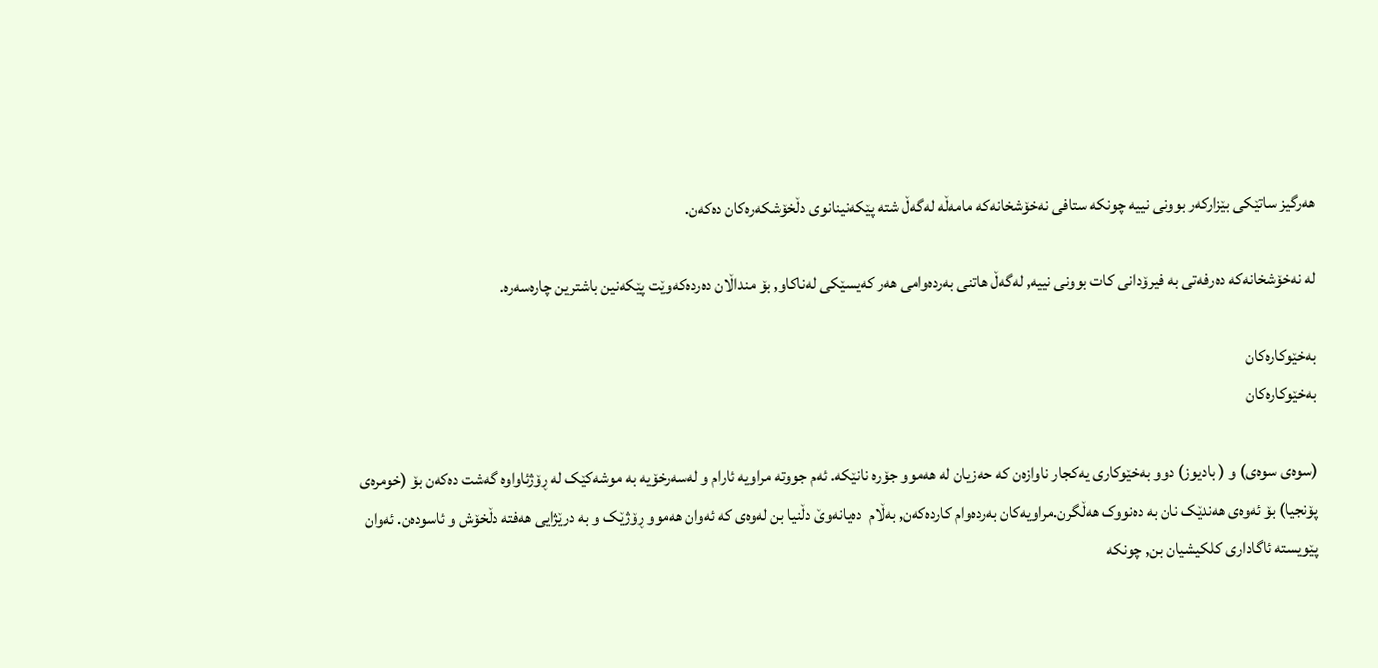هەرگیز ساتێکی بێزارکەر بوونی نییە چونکە ستافی نەخۆشخانەکە مامەڵە لەگەڵ شتە پێکەنینانوی دڵخۆشکەرەکان دەکەن.

لە نەخۆشخانەکە دەرفەتی بە فیرۆدانی کات بوونی نییە, لەگەڵ هاتنی بەردەوامی هەر کەیسێکی لەناکاو, بۆ منداڵان دەردەکەوێت پێکەنین باشترین چارەسەرە.

بەخێوکارەکان
بەخێوکارەکان

(سوەی سوەی) و ( بادیوز) دوو بەخێوکاری یەکجار ناوازەن کە حەزیان لە هەموو جۆرە نانێکە. ئەم جووتە مراویە ئارام و لەسەرخۆیە بە موشەکێک لە ڕۆژئاواوە گەشت دەکەن بۆ (خومرەی پۆنجیا) بۆ ئەوەی هەندێک نان بە دەنووک هەڵگرن.مراویەکان بەردەوام کاردەکەن, بەڵام  دەیانەوێ دڵنیا بن لەوەی کە ئەوان هەموو ڕۆژێک و بە درێژایی هەفتە دڵخۆش و ئاسودەن. ئەوان پێویستە ئاگاداری کلکیشیان بن, چونکە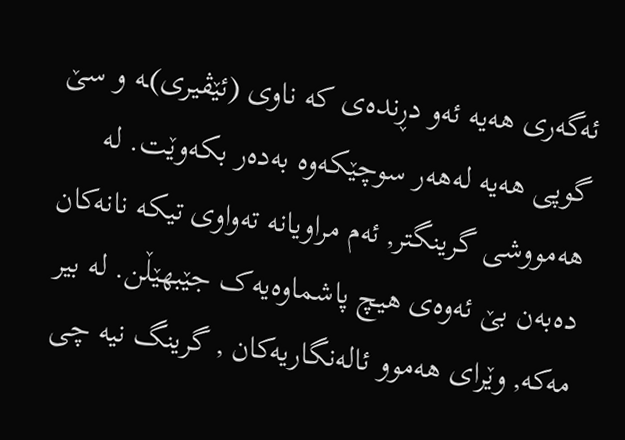ئەگەری هەیە ئەو دڕندەی کە ناوی (ئێڤیری)ـە و سێ گوپی هەیە لەهەر سوچێکەوە بەدەر بکەوێت. لە هەمووشی گرینگتر, ئەم مراویانە تەواوی تیکە نانەکان دەبەن بێ ئەوەی هیچ پاشماوەیەک جێبهێڵن. لە بیر مەکە, وێرای هەموو ئالەنگاریەکان , گرینگ نیە چی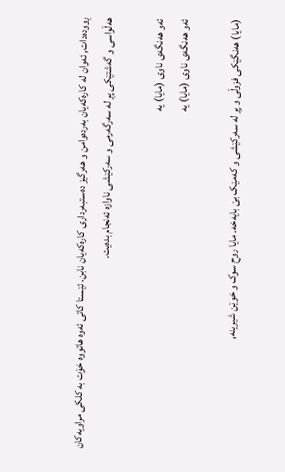ڕوودەدات, ئەوان لە کارەکەیان بەردەوامن و هەرگیز دەستبەرداری کارەکەیان نابن. ئێستا کاتی ئەوە هاتووە خۆت بە کلکی مراویەکان هەڵواسی و گەشتێکی پڕ لە سەرگەرمی و سەرکێشی ناوازە ئەنجام بدەیت.

ئەو هەنگەی ناوی (مایا) یە
ئەو هەنگەی ناوی (مایا) یە

(مایا) هەنگێکی فزوڵی و پڕ لە سەرکێشى و کەمێک بێ بایەخە. مایا روح سوک و خوێن شیرینە,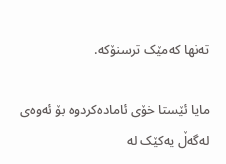تەنها کەمێک ترسنۆکە.

مایا ئێستا خۆی ئامادەکردوە بۆ ئەوەی لەگەڵ یەکێک لە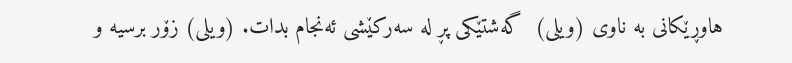هاوڕێکانی بە ناوی (ویلی)  گەشتێکی پڕ لە سەرکێشی ئەنجام بدات. (ویلی) زۆر برسیە و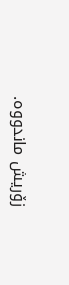زۆریش ماندووە.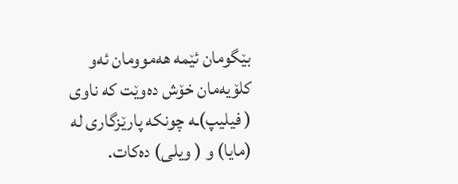بێگومان ئێمە هەموومان ئەو کلۆیەمان خۆش دەوێت کە ناوی ( فیلیپ)ـە چونکە پارێزگاری لە (مایا) و ( ویلی) دەکات.